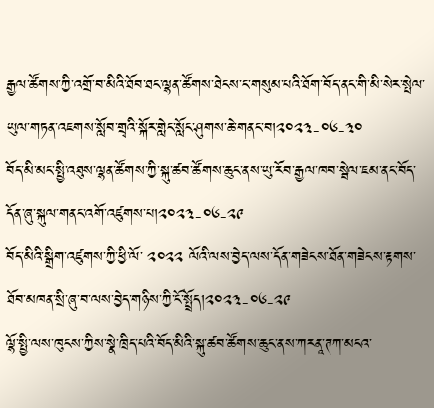རྒྱལ་ཚོགས་ཀྱི་འགྲོ་བ་མིའི་ཐོབ་ཐང་ལྷན་ཚོགས་ཐེངས་ང་གསུམ་པའི་ཐོག་བོད་ནང་གི་མི་སེར་སྤེལ་ཡུལ་གཏན་འཇགས་སློབ་གྲྭའི་སྐོར་གླེང་སློང་ཤུགས་ཆེ་གནང་བ།༢༠༢༣-༠༦-༣༠
བོད་མི་མང་སྤྱི་འཐུས་ལྷན་ཚོགས་ཀྱི་སྐུ་ཚབ་ཚོགས་ཆུང་ནས་ཡུ་རོབ་རྒྱལ་ཁབ་སྦེལ་ཇམ་ནང་བོད་དོན་ཞུ་སྐུལ་གནང་འགོ་འཛུགས་པ།༢༠༢༣-༠༦-༢༩
བོད་མིའི་སྒྲིག་འཛུགས་ཀྱི་ཕྱི་ལོ་ ༢༠༢༢ ལོའི་ལས་བྱེད་ལས་དོན་གཟེངས་ཐོན་གཟེངས་རྟགས་ཐོབ་མཁན་སྲི་ཞུ་བ་ལས་བྱེད་གཉིས་ཀྱི་ངོ་སྤྲོད།༢༠༢༣-༠༦-༢༩
ལྷོ་སྤྱི་ལས་ཁུངས་ཀྱིས་སྣེ་ཁྲིད་པའི་བོད་མིའི་སྐུ་ཚབ་ཚོགས་ཆུང་ནས་ཀརནཱ་ཊཀ་མངའ་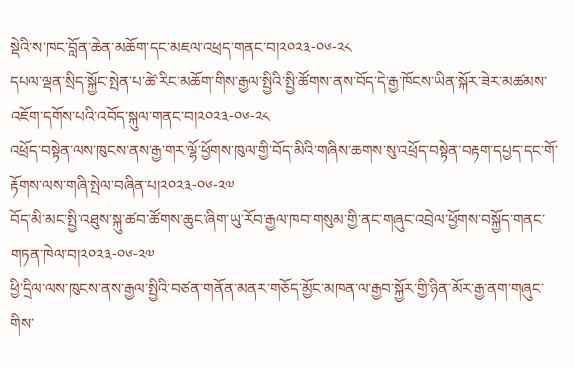སྡེའི་ས་ཁང་བློན་ཆེན་མཆོག་དང་མཇལ་འཕྲད་གནང་བ།༢༠༢༣-༠༦-༢༨
དཔལ་ལྡན་སྲིད་སྐྱོང་སྤེན་པ་ཚེ་རིང་མཆོག་གིས་རྒྱལ་སྤྱིའི་སྤྱི་ཚོགས་ནས་བོད་དེ་རྒྱ་ཁོངས་ཡིན་སྐོར་ཟེར་མཚམས་འཇོག་དགོས་པའི་འབོད་སྐུལ་གནང་བ།༢༠༢༣-༠༦-༢༨
འཕྲོད་བསྟེན་ལས་ཁུངས་ནས་རྒྱ་གར་ལྷོ་ཕྱོགས་ཁུལ་གྱི་བོད་མིའི་གཞིས་ཆགས་སུ་འཕྲོད་བསྟེན་བརྟག་དཔྱད་དང་གོ་རྟོགས་ལས་གཞི་སྤེལ་བཞིན་པ།༢༠༢༣-༠༦-༢༧
བོད་མི་མང་སྤྱི་འཐུས་སྐུ་ཚབ་ཚོགས་ཆུང་ཞིག་ཡུ་རོབ་རྒྱལ་ཁབ་གསུམ་གྱི་ནང་གཞུང་འབྲེལ་ཕྱོགས་བསྐྱོད་གནང་གཏན་ཁེལ་བ།༢༠༢༣-༠༦-༢༧
ཕྱི་དྲིལ་ལས་ཁུངས་ནས་རྒྱལ་སྤྱིའི་བཙན་གནོན་མནར་གཅོད་མྱོང་མཁན་ལ་རྒྱབ་སྐྱོར་གྱི་ཉིན་མོར་རྒྱ་ནག་གཞུང་གིས་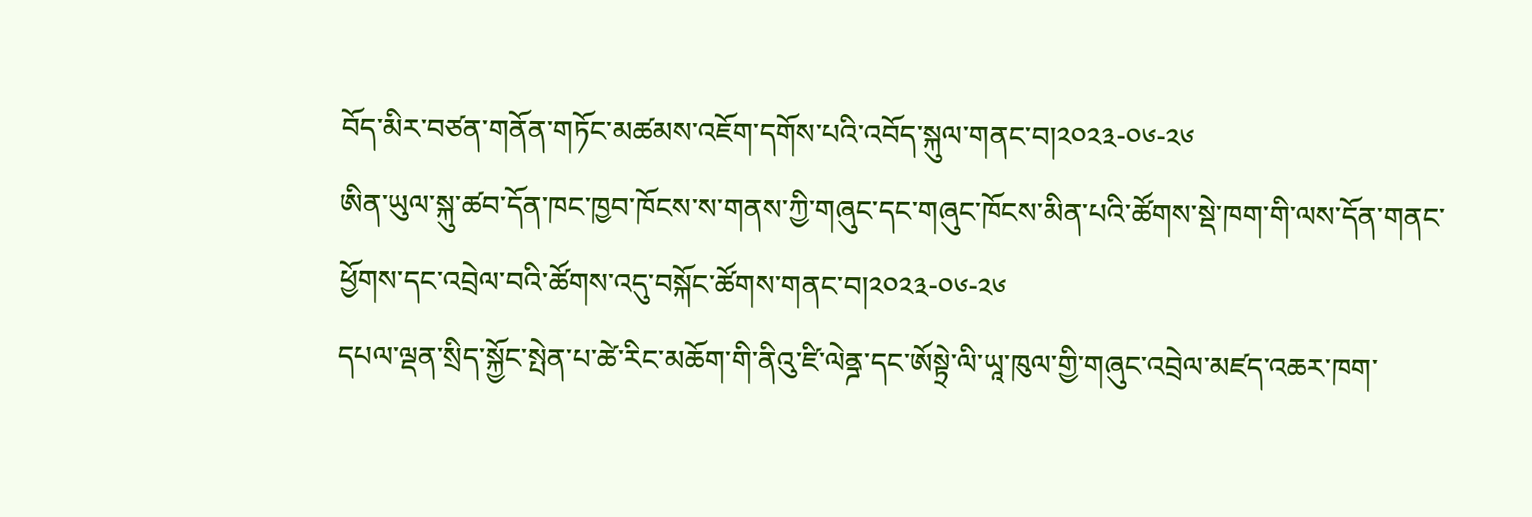བོད་མིར་བཙན་གནོན་གཏོང་མཚམས་འཇོག་དགོས་པའི་འབོད་སྐུལ་གནང་བ།༢༠༢༣-༠༦-༢༦
ཨིན་ཡུལ་སྐུ་ཚབ་དོན་ཁང་ཁྱབ་ཁོངས་ས་གནས་ཀྱི་གཞུང་དང་གཞུང་ཁོངས་མིན་པའི་ཚོགས་སྡེ་ཁག་གི་ལས་དོན་གནང་ཕྱོགས་དང་འབྲེལ་བའི་ཚོགས་འདུ་བསྐོང་ཚོགས་གནང་བ།༢༠༢༣-༠༦-༢༦
དཔལ་ལྡན་སྲིད་སྐྱོང་སྤེན་པ་ཚེ་རིང་མཆོག་གི་ནིའུ་ཛི་ལེནྜ་དང་ཨོསྟྲེ་ལི་ཡཱ་ཁུལ་གྱི་གཞུང་འབྲེལ་མཛད་འཆར་ཁག་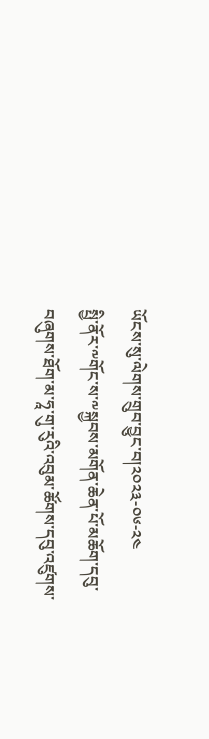ཡོངས་སུ་ལེགས་གྲུབ་བྱུང་བ།༢༠༢༣-༠༦-༢༤
སྤྱི་ནོར་༸གོང་ས་༸སྐྱབས་མགོན་ཆེན་པོ་མཆོག་དབུ་བཞུགས་ཐོག་མ་ཧཱ་གུ་རུའི་འབུམ་ཚོགས་དབུ་འཛུགས་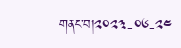གནང་བ།༢༠༢༣-༠༦-༢༤